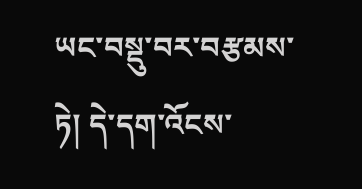ཡང་བསྡུ་བར་བརྩམས་ཏེ། དེ་དག་འོངས་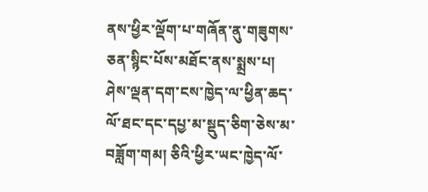ནས་ཕྱིར་ལྡོག་པ་གཞོན་ནུ་གཟུགས་ཅན་སྙིང་པོས་མཐོང་ནས་སྨྲས་པ། ཤེས་ལྡན་དག་ངས་ཁྱེད་ལ་ཕྱིན་ཆད་ལོ་ཐང་དང་དཔྱ་མ་སྡུད་ཅིག་ཅེས་མ་བཟློག་གམ། ཅིའི་ཕྱིར་ཡང་ཁྱེད་ལོ་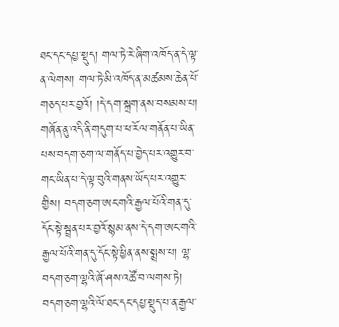ཐང་དང་དཔྱ་སྡུད། གལ་ཏེ་རེ་ཞིག་འཁོད་ན་དེ་ལྟ་ན་ལེགས། གལ་ཏེ་མི་འཁོད་ན་མཚམས་ཆེན་པོ་གཅད་པར་བྱའོ། །དེ་དག་སྐྲག་ནས་བསམས་པ། གཞོན་ནུ་འདི་ནི་གདུག་པ་ཕ་རོལ་གནོན་པ་ཡིན་པས་བདག་ཅག་ལ་གནོད་པ་བྱེད་པར་འགྱུར་བ་གང་ཡིན་པ་དེ་ལྟ་བུའི་གནས་ཡོད་པར་འགྱུར་གྱིས། བདག་ཅག་ཨང་གའི་རྒྱལ་པོའི་གན་དུ་དོང་སྟེ་སྦྲན་པར་བྱའོ་སྙམ་ནས་དེ་དག་ཨང་གའི་རྒྱལ་པོའི་གན་དུ་དོང་སྟེ་ཕྱིན་ནས་སྨྲས་པ། ལྷ་བདག་ཅག་ལྷའི་ཞོ་ཤས་འཚོ་བ་ལགས་ཏེ། བདག་ཅག་ལྷའི་ལོ་ཐང་དང་དཔྱ་སྡུད་པ་ན་རྒྱལ་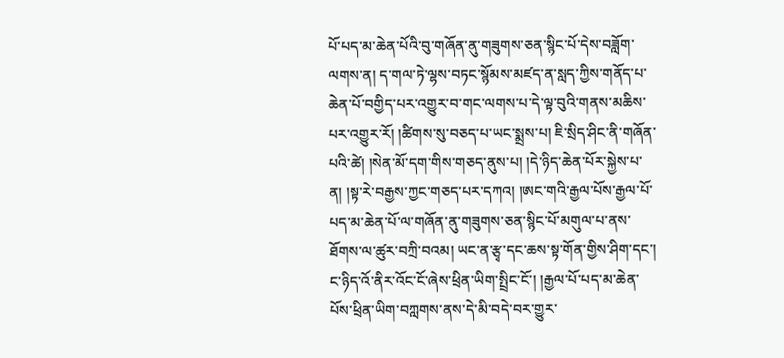པོ་པད་མ་ཆེན་པོའི་བུ་གཞོན་ནུ་གཟུགས་ཅན་སྙིང་པོ་དེས་བཟློག་ལགས་ན། ད་གལ་ཏེ་ལྷས་བཏང་སྙོམས་མཛད་ན་སླད་ཀྱིས་གནོད་པ་ཆེན་པོ་བགྱིད་པར་འགྱུར་བ་གང་ལགས་པ་དེ་ལྟ་བུའི་གནས་མཆིས་པར་འགྱུར་རོ། །ཚིགས་སུ་བཅད་པ་ཡང་སྨྲས་པ། ཇི་སྲིད་ཤིང་ནི་གཞོན་པའི་ཚེ། །སེན་མོ་དག་གིས་གཅད་ནུས་པ། །དེ་ཉིད་ཆེན་པོར་སྐྱེས་པ་ན། །སྟ་རེ་བརྒྱས་ཀྱང་གཅད་པར་དཀའ། །ཨང་གའི་རྒྱལ་པོས་རྒྱལ་པོ་པད་མ་ཆེན་པོ་ལ་གཞོན་ནུ་གཟུགས་ཅན་སྙིང་པོ་མགུལ་པ་ནས་ཐོགས་ལ་ཚུར་བཀྲི་བའམ། ཡང་ན་རྩྭ་དང་ཆས་སྟ་གོན་གྱིས་ཤིག་དང་། ང་ཉིད་འོ་ནིར་འོང་ངོ་ཞེས་ཕྲིན་ཡིག་སྤྲིང་ངོ་། །རྒྱལ་པོ་པད་མ་ཆེན་པོས་ཕྲིན་ཡིག་བཀླགས་ནས་དེ་མི་བདེ་བར་གྱུར་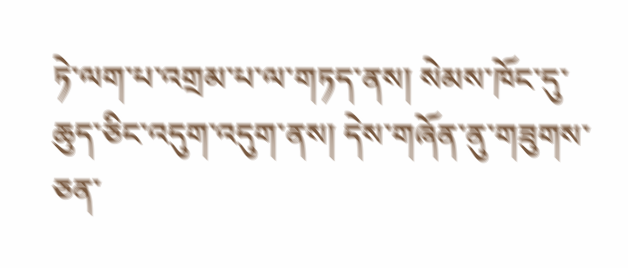ཏེ་ལག་པ་འགྲམ་པ་ལ་གཏད་ནས། སེམས་ཁོང་དུ་ཆུད་ཅིང་འདུག་འདུག་ནས། དེས་གཞོན་ནུ་གཟུགས་ཅན་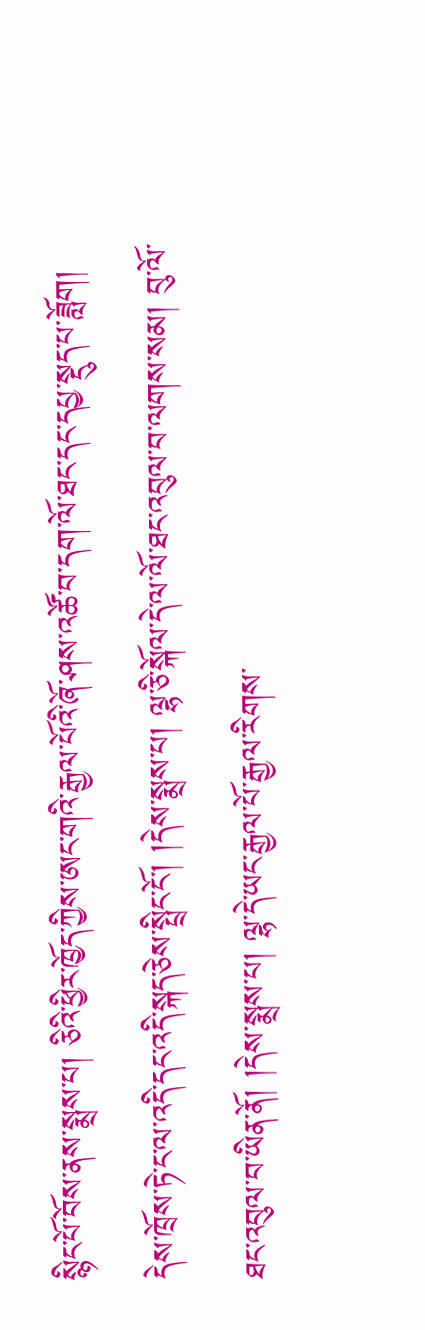སྙིང་པོ་བོས་ནས་སྨྲས་པ། ཅིའི་ཕྱིར་ཁྱོད་ཀྱིས་ཨང་གའི་རྒྱལ་པོའི་ཞོ་ཤས་འཚོ་བ་དག་ལོ་ཐང་དང་དཔྱ་སྡུད་པ་ཟློག། དེས་ཁྲོས་ཏེ་ང་ལ་འདི་དང་འདི་སྐད་ཅེས་སྤྲིང་ངོ་། །དེས་སྨྲས་པ། ལྷ་ཅི་སྐོལ་དེ་ལ་ལོ་ཐང་འབུལ་བ་ལགས་སམ། བུ་ལོ་ཐང་འབུལ་བ་ཡིན་ནོ། །དེས་སྨྲས་པ། ལྷ་དེ་ཡང་རྒྱལ་པོ་རྒྱལ་རིགས་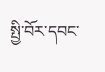སྤྱི་བོར་དབང་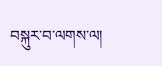བསྐུར་བ་ལགས་ལ།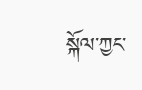སྐོལ་ཀྱང་